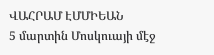ՎԱՀՐԱՄ ԷՄՄԻԵԱՆ
5 մարտին Մոսկուայի մէջ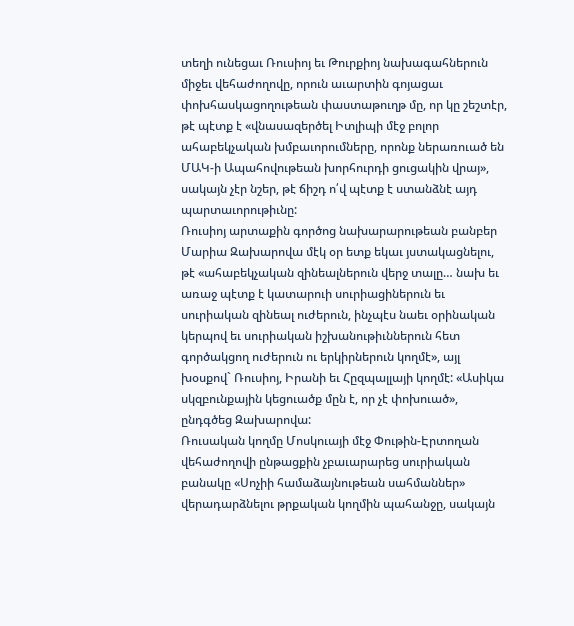տեղի ունեցաւ Ռուսիոյ եւ Թուրքիոյ նախագահներուն միջեւ վեհաժողովը, որուն աւարտին գոյացաւ փոխհասկացողութեան փաստաթուղթ մը, որ կը շեշտէր, թէ պէտք է «վնասազերծել Իտլիպի մէջ բոլոր ահաբեկչական խմբաւորումները, որոնք ներառուած են ՄԱԿ-ի Ապահովութեան խորհուրդի ցուցակին վրայ», սակայն չէր նշեր, թէ ճիշդ ո՛վ պէտք է ստանձնէ այդ պարտաւորութիւնը:
Ռուսիոյ արտաքին գործոց նախարարութեան բանբեր Մարիա Զախարովա մէկ օր ետք եկաւ յստակացնելու, թէ «ահաբեկչական զինեալներուն վերջ տալը… նախ եւ առաջ պէտք է կատարուի սուրիացիներուն եւ սուրիական զինեալ ուժերուն, ինչպէս նաեւ օրինական կերպով եւ սուրիական իշխանութիւններուն հետ գործակցող ուժերուն ու երկիրներուն կողմէ», այլ խօսքով` Ռուսիոյ, Իրանի եւ Հըզպալլայի կողմէ: «Ասիկա սկզբունքային կեցուածք մըն է, որ չէ փոխուած», ընդգծեց Զախարովա:
Ռուսական կողմը Մոսկուայի մէջ Փութին-Էրտողան վեհաժողովի ընթացքին չբաւարարեց սուրիական բանակը «Սոչիի համաձայնութեան սահմաններ» վերադարձնելու թրքական կողմին պահանջը, սակայն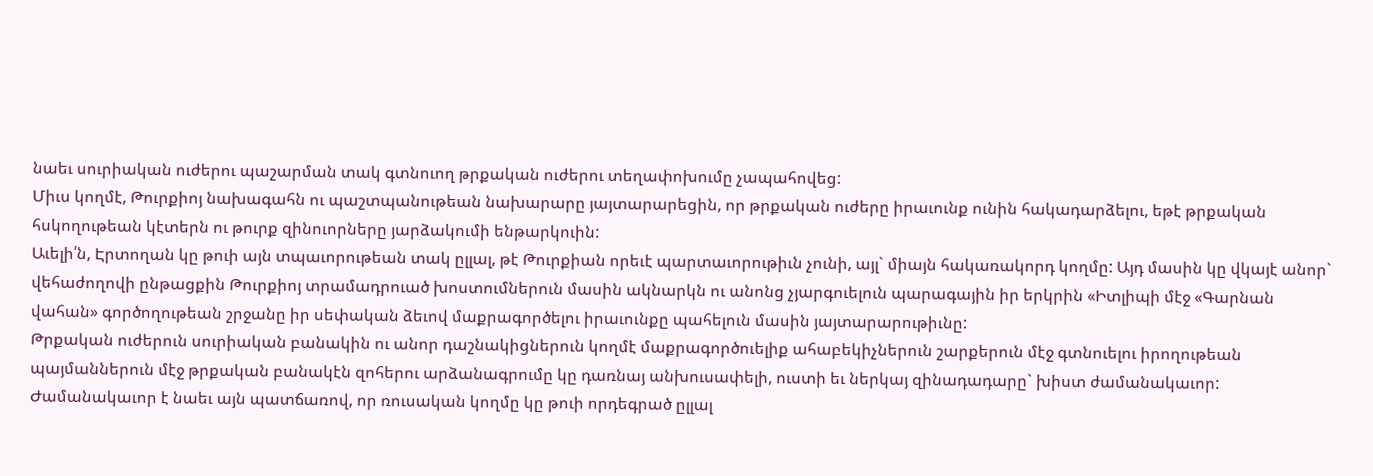նաեւ սուրիական ուժերու պաշարման տակ գտնուող թրքական ուժերու տեղափոխումը չապահովեց:
Միւս կողմէ, Թուրքիոյ նախագահն ու պաշտպանութեան նախարարը յայտարարեցին, որ թրքական ուժերը իրաւունք ունին հակադարձելու, եթէ թրքական հսկողութեան կէտերն ու թուրք զինուորները յարձակումի ենթարկուին:
Աւելի՛ն, Էրտողան կը թուի այն տպաւորութեան տակ ըլլալ, թէ Թուրքիան որեւէ պարտաւորութիւն չունի, այլ` միայն հակառակորդ կողմը: Այդ մասին կը վկայէ անոր` վեհաժողովի ընթացքին Թուրքիոյ տրամադրուած խոստումներուն մասին ակնարկն ու անոնց չյարգուելուն պարագային իր երկրին «Իտլիպի մէջ «Գարնան վահան» գործողութեան շրջանը իր սեփական ձեւով մաքրագործելու իրաւունքը պահելուն մասին յայտարարութիւնը:
Թրքական ուժերուն սուրիական բանակին ու անոր դաշնակիցներուն կողմէ մաքրագործուելիք ահաբեկիչներուն շարքերուն մէջ գտնուելու իրողութեան պայմաններուն մէջ թրքական բանակէն զոհերու արձանագրումը կը դառնայ անխուսափելի, ուստի եւ ներկայ զինադադարը` խիստ ժամանակաւոր:
Ժամանակաւոր է նաեւ այն պատճառով, որ ռուսական կողմը կը թուի որդեգրած ըլլալ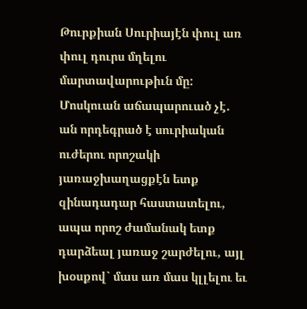Թուրքիան Սուրիայէն փուլ առ փուլ դուրս մղելու մարտավարութիւն մը: Մոսկուան աճապարուած չէ. ան որդեգրած է սուրիական ուժերու որոշակի յառաջխաղացքէն ետք զինադադար հաստատելու, ապա որոշ ժամանակ ետք դարձեալ յառաջ շարժելու, այլ խօսքով` մաս առ մաս կլլելու եւ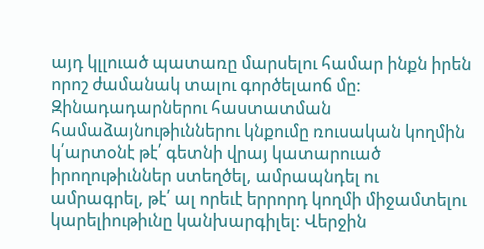այդ կլլուած պատառը մարսելու համար ինքն իրեն որոշ ժամանակ տալու գործելաոճ մը:
Զինադադարներու հաստատման համաձայնութիւններու կնքումը ռուսական կողմին կ՛արտօնէ թէ՛ գետնի վրայ կատարուած իրողութիւններ ստեղծել, ամրապնդել ու ամրագրել, թէ՛ ալ որեւէ երրորդ կողմի միջամտելու կարելիութիւնը կանխարգիլել: Վերջին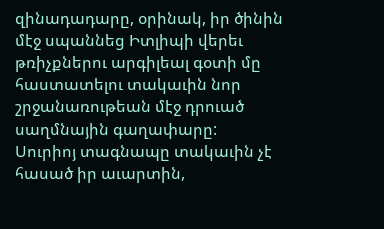զինադադարը, օրինակ, իր ծինին մէջ սպաննեց Իտլիպի վերեւ թռիչքներու արգիլեալ գօտի մը հաստատելու տակաւին նոր շրջանառութեան մէջ դրուած սաղմնային գաղափարը:
Սուրիոյ տագնապը տակաւին չէ հասած իր աւարտին,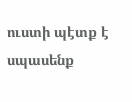ուստի պէտք է սպասենք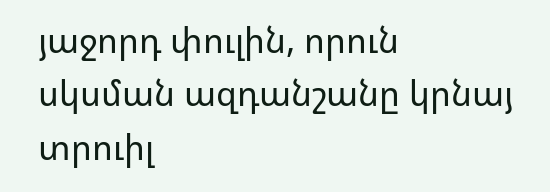յաջորդ փուլին, որուն սկսման ազդանշանը կրնայ տրուիլ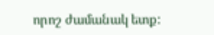որոշ ժամանակ ետք: